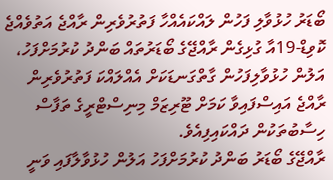ބޯޑަރު ހުޅުވާލި ފަހުން ލައްކައެއްހާ ފަތުރުވެރިން ރާއްޖެ އަތުވެއްޖެ
ކޮވިޑް-19އާ ގުޅިގެން ރާއްޖޭގެ ބޯޑަރުތައް ބަންދު ކުރުމަށްފަހު، އަލުން ހުޅުވާލިފަހުން ގާތްގަނޑަކަށް އެއްލައްކަ ފަތުރުވެރިން ރާއްޖެ އައިސްފައިވާ ކަމަށް ޓޫރިޒަމް މިނިސްޓްރީގެ ތަފާސް ހިސާބުތަކުން ދައްކައިފިއެވެ.
ރާއްޖޭގެ ބޯޑަރު ބަންދު ކުރުމަށްފަހު އަލުން ހުޅުވާލާފައި ވަނީ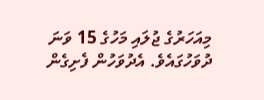މިއަހަރުގެ ޖުލައި މަހުގެ 15 ވަނަ ދުވަހުގައެވެ. އެދުވަހުން ފެށިގެން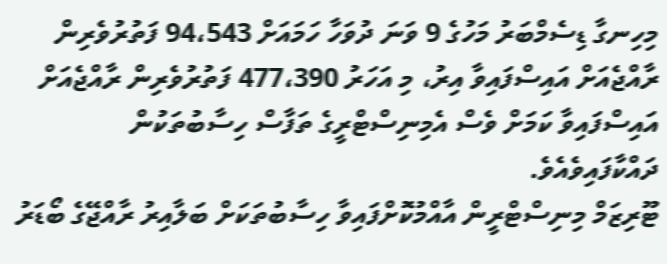މިހިނގާ ޑިސެމްބަރު މަހުގެ 9 ވަނަ ދުވަހާ ހަމައަށް 94،543 ފަތުރުވެރިން ރާއްޖެއަށް އައިސްފައިވާ އިރު، މި އަހަރު 477،390 ފަތުރުވެރިން ރާއްޖެއަށް އައިސްފައިވާ ކަމަށް ވެސް އެމިނިސްޓްރީގެ ތަފާސް ހިސާބުތަކުން ދައްކާފައިވެއެވެ.
ޓޫރިޒަމް މިނިސްޓްރީން އާއްމުކޮށްފައިވާ ހިސާބުތަކަށް ބަލާއިރު ރާއްޖޭގެ ބޯޑަރު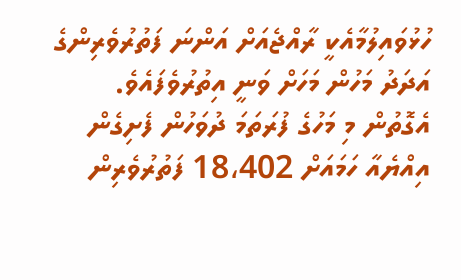ހުޅުވައިލުމާއެކީ ރާއްޖެއަށް އަންނަ ފަތުރުވެރިންގެ އަދަދު މަހުން މަހަށް ވަނީ އިތުރުވެފައެވެ. އެގޮތުން މި މަހުގެ ފުރަތަމަ ދުވަހުން ފެށިގެން އިއްޔެއާ ހަމައަށް 18،402 ފަތުރުވެރިން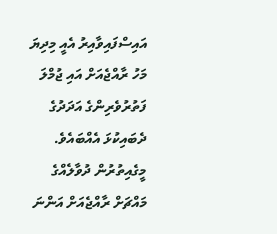އައިސްފައިވާއިރު އެއީ މިދިޔަ މަހު ރާއްޖެއަށް އައި ޖުމްލަ ފަތުރުވެރިންގެ އަދަދުގެ ދެބައިކުޅަ އެއްބައެވެ.
މީގެއިތުރުން ދުވާލެއްގެ މައްޗަށް ރާއްޖެއަށް އަންނަ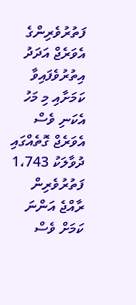ފަތުރުވެރިންގެ އެވަރެޖް އަދަދު އިތުރުވެފައިވާ ކަމަށާއި މި މަހު އެކަނި ވެސް އެވަރެޖް ގޮތެއްގައި ދުވާލަކު 1،743 ފަތުރުވެރިން ރާއްޖެ އަންނަ ކަމަށް ވެސް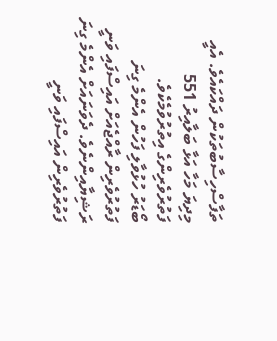ތަފާސްހިސާބުތަކުން ދައްކައެވެ. އެއީ މިދިޔަ މަހާ އަޅާ ބަލާއިރު 551 ފަތުރުވެރިންގެ އިތުރުވުމެކެވެ.
ބޯޑަރު ހުޅުވާލި ފަހުން އެންމެ ގިނަ ފަތުރުވެރިން ރާއްޖެއަށް އައިސްފައި ވަނީ ރަޝިޔާއިންނެވެ. ދެވަނައަށް އެންމެ ގިނަ ފަތުރުވެރިން އައިސްފައި ވަނީ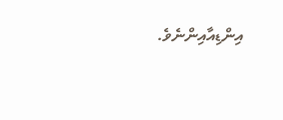އިންޑިއާއިންނެވެ.